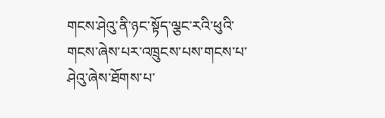གངས་ཤེའུ་ནི་ཉང་སྟོད་ལྕང་རའི་ཕུའི་གངས་ཞེས་པར་འཁྲུངས་པས་གངས་པ་ཤེའུ་ཞེས་ཐོགས་པ་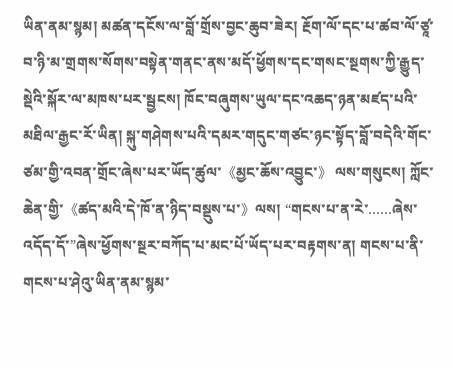ཡིན་ནམ་སྙམ། མཚན་དངོས་ལ་བློ་གྲོས་བྱང་ཆུབ་ཟེར། རྔོག་ལོ་དང་པ་ཚབ་ལོ་ཙཱ་བ་ཉི་མ་གྲགས་སོགས་བསྟེན་གནང་ནས་མདོ་ཕྱོགས་དང་གསང་སྔགས་ཀྱི་རྒྱུད་སྡེའི་སྐོར་ལ་མཁས་པར་སྦྱངས། ཁོང་བཞུགས་ཡུལ་དང་འཆད་ཉན་མཛད་པའི་མཐིལ་རྒྱང་རོ་ཡིན། སྐུ་གཤེགས་པའི་དམར་གདུང་གཙང་ཉང་སྟོད་བློ་བདེའི་གོང་ཙམ་གྱི་འབན་གྲོང་ཞེས་པར་ཡོད་ཚུལ་《མྱང་ཆོས་འབྱུང་》 ལས་གསུངས། ཀློང་ཆེན་གྱི་《ཚད་མའི་དེ་ཁོ་ན་ཉིད་བསྡུས་པ་》ལས། “གངས་པ་ན་རེ་……ཞེས་འདོད་དོ་”ཞེས་ཕྱོགས་སྔར་བཀོད་པ་མང་པོ་ཡོད་པར་བརྟགས་ན། གངས་པ་ནི་གངས་པ་ཤེའུ་ཡིན་ནམ་སྙམ་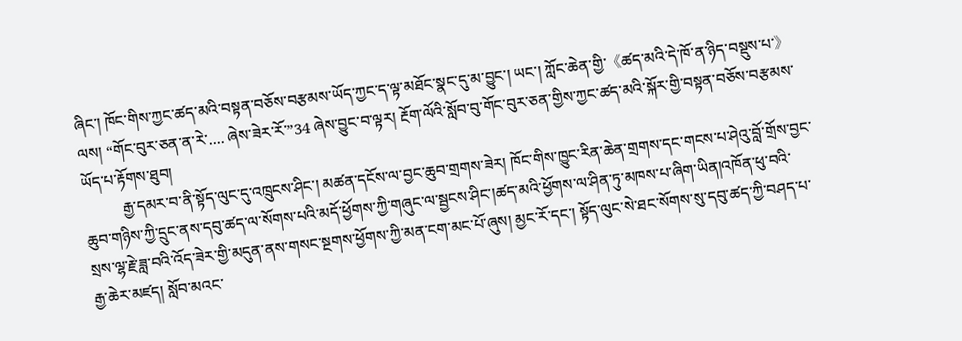ཞིང་། ཁོང་གིས་ཀྱང་ཚད་མའི་བསྟན་བཅོས་བརྩམས་ཡོད་ཀྱང་ད་ལྟ་མཐོང་སྣང་དུ་མ་བྱུང་། ཡང་། ཀློང་ཆེན་གྱི་《ཚད་མའི་དེ་ཁོ་ན་ཉིད་བསྡུས་པ་》ལས། “གོང་བུར་ཅན་ན་རེ་.... ཞེས་ཟེར་རོ་”34 ཞེས་བྱུང་བ་ལྟར། རྔོག་ལོའི་སློབ་བུ་གོང་བུར་ཅན་གྱིས་ཀྱང་ཚད་མའི་སྐོར་གྱི་བསྟན་བཅོས་བརྩམས་ཡོད་པ་རྟོགས་ཐུབ།
          རྒྱ་དམར་བ་ནི་སྟོད་ལུང་དུ་འཁྲུངས་ཤིང་། མཚན་དངོས་ལ་བྱང་ཆུབ་གྲགས་ཟེར། ཁོང་གིས་ཁྱུང་རིན་ཆེན་གྲགས་དང་གངས་པ་ཤེའུ་བློ་གྲོས་བྱང་ཆུབ་གཉིས་ཀྱི་དྲུང་ནས་དབུ་ཚད་ལ་སོགས་པའི་མདོ་ཕྱོགས་ཀྱི་གཞུང་ལ་སྦྱངས་ཤིང་།ཚད་མའི་ཕྱོགས་ལ་ཤིན་ཏུ་མཁས་པ་ཞིག་ཡིན།འཁོན་ཕུ་བའི་སྲས་ལྷ་རྗེ་ཟླ་བའི་འོད་ཟེར་གྱི་མདུན་ནས་གསང་སྔགས་ཕྱོགས་ཀྱི་མན་ངག་མང་པོ་ཞུས། མྱང་རོ་དང་། སྟོད་ལུང་སེ་ཐང་སོགས་སུ་དབུ་ཚད་ཀྱི་བཤད་པ་རྒྱ་ཆེར་མཛད། སློབ་མའང་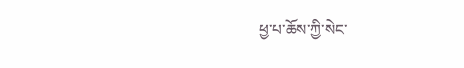ཕྱ་པ་ཆོས་ཀྱི་སེང་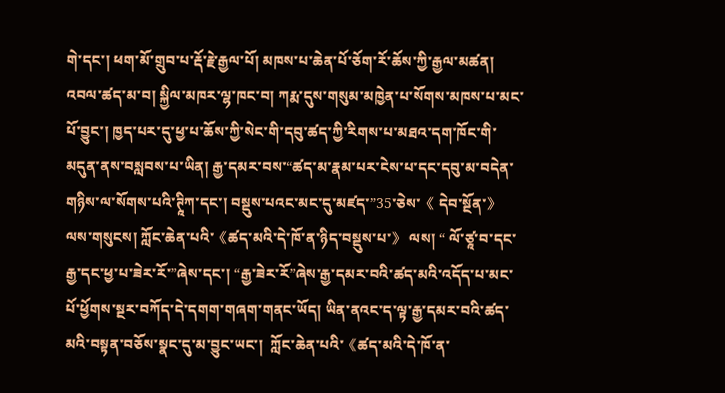གེ་དང་། ཕག་མོ་གྲུབ་པ་རྡོ་རྗེ་རྒྱལ་པོ། མཁས་པ་ཆེན་པོ་ཅོག་རོ་ཆོས་ཀྱི་རྒྱལ་མཚན། འབལ་ཚད་མ་བ། སྐྱིལ་མཁར་ལྷ་ཁང་བ། ཀརྨ་དུས་གསུམ་མཁྱེན་པ་སོགས་མཁས་པ་མང་པོ་བྱུང་། ཁྱད་པར་དུ་ཕྱ་པ་ཆོས་ཀྱི་སེང་གི་དབུ་ཚད་ཀྱི་རིགས་པ་མཐའ་དག་ཁོང་གི་མདུན་ནས་བསླབས་པ་ཡིན། རྒྱ་དམར་བས་“ཚད་མ་རྣམ་པར་ངེས་པ་དང་དབུ་མ་བདེན་གཉིས་ལ་སོགས་པའི་ཊཱིཀ་དང་། བསྡུས་པའང་མང་དུ་མཛད་”35་ཅེས་《 དེབ་སྔོན་》 ལས་གསུངས། ཀློང་ཆེན་པའི་《ཚད་མའི་དེ་ཁོ་ན་ཉིད་བསྡུས་པ་》 ལས། “ ལོ་ཙཱ་བ་དང་རྒྱ་དང་ཕྱ་པ་ཟེར་རོ་”ཞེས་དང་། “རྒྱ་ཟེར་རོ”ཞེས་རྒྱ་དམར་བའི་ཚད་མའི་འདོད་པ་མང་པོ་ཕྱོགས་སྔར་བཀོད་དེ་དགག་གཞག་གནང་ཡོད། ཡིན་ནའང་ད་ལྟ་རྒྱ་དམར་བའི་ཚད་མའི་བསྟན་བཅོས་སྣང་དུ་མ་བྱུང་ཡང་།  ཀློང་ཆེན་པའི་《ཚད་མའི་དེ་ཁོ་ན་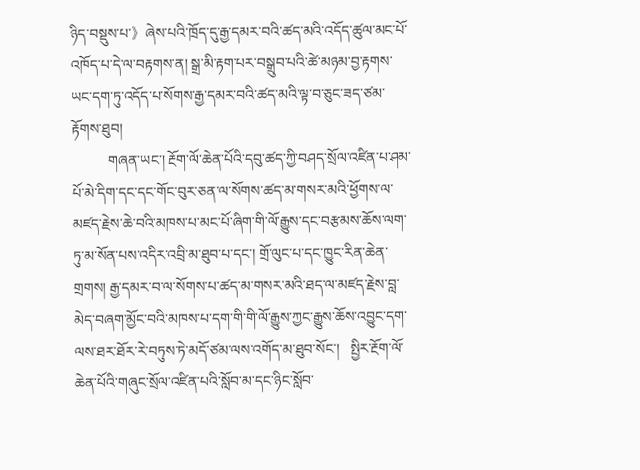ཉིད་བསྡུས་པ་》ཞེས་པའི་ཁྲོད་དུ་རྒྱ་དམར་བའི་ཚད་མའི་འདོད་ཚུལ་མང་པོ་འཁོད་པ་དེ་ལ་བརྟགས་ན། སྒྲ་མི་རྟག་པར་བསྒྲུབ་པའི་ཚེ་མཉམ་བྱ་རྟགས་ཡང་དག་ཏུ་འདོད་པ་སོགས་རྒྱ་དམར་བའི་ཚད་མའི་ལྟ་བ་ཅུང་ཟད་ཙམ་རྟོགས་ཐུབ།
          གཞན་ཡང་། རྔོག་ལོ་ཆེན་པོའི་དབུ་ཚད་ཀྱི་བཤད་སྲོལ་འཛིན་པ་ཤམ་པོ་མེ་དིག་དང་དང་གོང་བུར་ཅན་ལ་སོགས་ཚད་མ་གསར་མའི་ཕྱོགས་ལ་མཛད་རྗེས་ཆེ་བའི་མཁས་པ་མང་པོ་ཞིག་གི་ལོ་རྒྱུས་དང་བརྩམས་ཆོས་ལག་ཏུ་མ་སོན་པས་འདིར་འབྲི་མ་ཐུབ་པ་དང་། གྲོ་ལུང་པ་དང་ཁྱུང་རིན་ཆེན་གྲགས། རྒྱ་དམར་བ་ལ་སོགས་པ་ཚད་མ་གསར་མའི་ཐད་ལ་མཛད་རྗེས་བླ་མེད་བཞག་མྱོང་བའི་མཁས་པ་དག་གི་གི་ལོ་རྒྱུས་ཀྱང་རྒྱུས་ཆོས་འབྱུང་དག་ལས་ཐར་ཐོར་རེ་བཏུས་ཏེ་མདོ་ཙམ་ལས་འགོད་མ་ཐུབ་སོང་།   སྤྱིར་རྔོག་ལོ་ཆེན་པོའི་གཞུང་སྲོལ་འཛིན་པའི་སློབ་མ་དང་ཉིང་སློབ་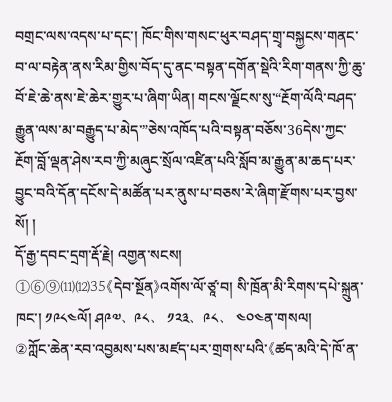བགྲང་ལས་འདས་པ་དང་། ཁོང་གིས་གསང་ཕུར་བཤད་གྲྭ་བསྐྱངས་གནང་བ་ལ་བརྟེན་ནས་རིམ་གྱིས་བོད་དུ་ནང་བསྟན་དགོན་སྡེའི་རིག་གནས་ཀྱི་ཆུ་བོ་ཇེ་ཆེ་ནས་ཇེ་ཆེར་གྱུར་པ་ཞིག་ཡིན། གངས་ལྗོངས་སུ་“རྔོག་ལོའི་བཤད་རྒྱུན་ལས་མ་བརྒྱུད་པ་མེད་”ཅེས་འཁོད་པའི་བསྟན་བཅོས་36དེས་ཀྱང་རྔོག་བློ་ལྡན་ཤེས་རབ་ཀྱི་མཞུང་སྲོལ་འཛིན་པའི་སློབ་མ་རྒྱུན་མ་ཆད་པར་བྱུང་བའི་དོན་དངོས་དེ་མཚོན་པར་ནུས་པ་བཅས་རེ་ཞིག་རྫོགས་པར་བྱས་སོ། །
དོ་རྒྱ་དབང་དྲག་རྡོ་རྗེ། འགྱན་སངས།
①⑥⑨⑾⑿35《དེབ་སྔོན》འགོས་ལོ་ཙཱ་བ། སི་ཁྲོན་མི་རིགས་དཔེ་སྐྲུན་ཁང་། ༡༩༨༤ལོ། ཤ༩༧、༩༨、 ༡༢༣、༩༨、 ༤༠༤ན་གསལ།
②ཀློང་ཆེན་རབ་འབྱམས་པས་མཛད་པར་གྲགས་པའི་《ཚད་མའི་དེ་ཁོ་ན་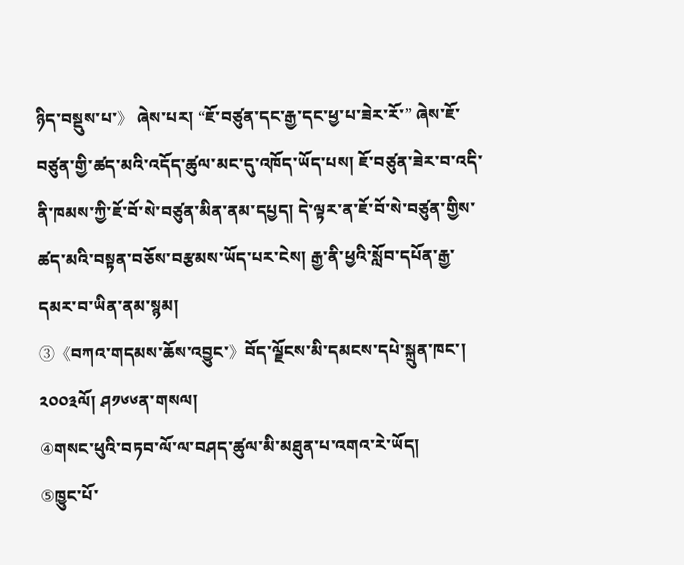ཉིད་བསྡུས་པ་》 ཞེས་པར། “ཇོ་བཙུན་དང་རྒྱ་དང་ཕྱ་པ་ཟེར་རོ་” ཞེས་ཇོ་བཙུན་གྱི་ཚད་མའི་འདོད་ཚུལ་མང་དུ་འཁོད་ཡོད་པས། ཇོ་བཙུན་ཟེར་བ་འདི་ནི་ཁམས་ཀྱི་ཇོ་བོ་སེ་བཙུན་མིན་ནམ་དཔྱད། དེ་ལྟར་ན་ཇོ་བོ་སེ་བཙུན་གྱིས་ཚད་མའི་བསྟན་བཅོས་བརྩམས་ཡོད་པར་ངེས། རྒྱ་ནི་ཕྱའི་སློབ་དཔོན་རྒྱ་དམར་བ་ཡིན་ནམ་སྙམ།
③《བཀའ་གདམས་ཆོས་འབྱུང་》བོད་ལྗོངས་མི་དམངས་དཔེ་སྐྲུན་ཁང་། ༢༠༠༣ལོ། ཤ༡༦༦ན་གསལ།
④གསང་ཕུའི་བཏབ་ལོ་ལ་བཤད་ཚུལ་མི་མཐུན་པ་འགའ་རེ་ཡོད།
⑤ཁྱུང་པོ་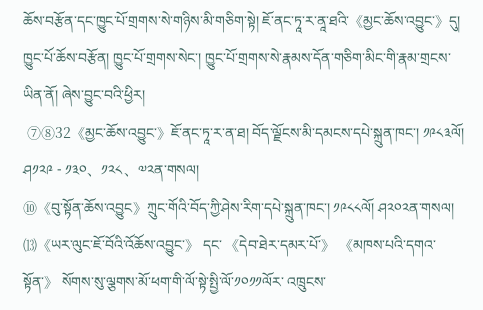ཆོས་བརྩོན་དང་ཁྱུང་པོ་གྲགས་སེ་གཉིས་མི་གཅིག་སྟེ། ཇོ་ནང་ཏཱ་ར་ནཱ་ཐའི་《མྱང་ཆོས་འབྱུང་》དུ། ཁྱུང་པོ་ཆོས་བརྩོན། ཁྱུང་པོ་གྲགས་སེང་། ཁྱུང་པོ་གྲགས་སེ་རྣམས་དོན་གཅིག་མིང་གི་རྣམ་གྲངས་ཡིན་ནོ། ཞེས་བྱུང་བའི་ཕྱིར།
 ⑦⑧32《མྱང་ཆོས་འབྱུང་》ཇོ་ནང་ཏཱ་ར་ན་ཐ། བོད་ལྗོངས་མི་དམངས་དཔེ་སྐྲུན་ཁང་། ༡༩༨༣ལོ། ཤ༡༢༩ - ༡༣༠、༡༢༨、༧༢ན་གསལ།
⑩《བུ་སྟོན་ཆོས་འབྱུང》ཀྲུང་གོའི་བོད་ཀྱི་ཤེས་རིག་དཔེ་སྐྲུན་ཁང་། ༡༩༨༨ལོ། ཤ༢༠༢ན་གསལ།
⒀《ཡར་ལུང་ཇོ་བོའི་འོཆོས་འབྱུང་》 དང་ 《དེབ་ཐེར་དམར་པོ་》 《མཁས་པའི་དགའ་སྟོན་》 སོགས་སུ་ལྕགས་མོ་ཕག་གི་ལོ་སྟེ་སྤྱི་ལོ་༡༠༡༡ལོར་ འཁྲུངས་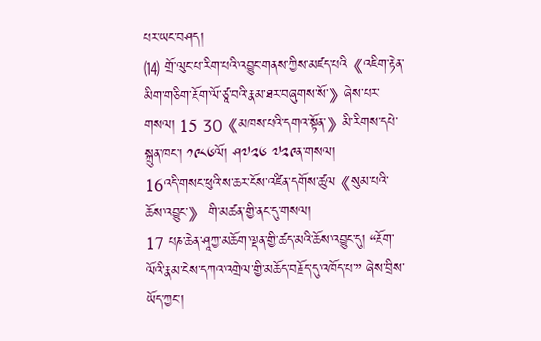པར་ཡང་བཤད།
⒁ གྲོ་ལུང་པ་རིག་པའི་འབྱུང་གནས་ཀྱིས་མཛད་པའི《འཇིག་རྟེན་མིག་གཅིག་རྔོག་ལོ་ཙཱ་བའི་རྣམ་ཐར་བཞུགས་སོ་》ཞེས་པར་གསལ། 15 30《མཁས་པའི་དགའ་སྟོན་》མི་རིགས་དཔེ་སྐྲུན་ཁང་། ༡༩༨༦ལོ། ཤ༧༢༦ ༧༢༩ན་གསལ།
16འདི་གསང་ཕུའི་ས་ཆར་ངོས་འཛིན་དགོས་ཚུལ《སུམ་པའི་ཆོས་འབྱུང་》 གི་མཚན་གྱི་ནང་དུ་གསལ།
17 པཎ་ཆེན་ཤཱཀྱ་མཆོག་ལྡན་གྱི་ཚད་མའི་ཆོས་འབྱུང་དུ། “རྔོག་ལོའི་རྣམ་ངེས་དཀའ་འགྲེལ་གྱི་མཆོད་བརྗོད་དུ་འཁོད་པ་” ཞེས་བྲིས་ཡོད་ཀྱང་།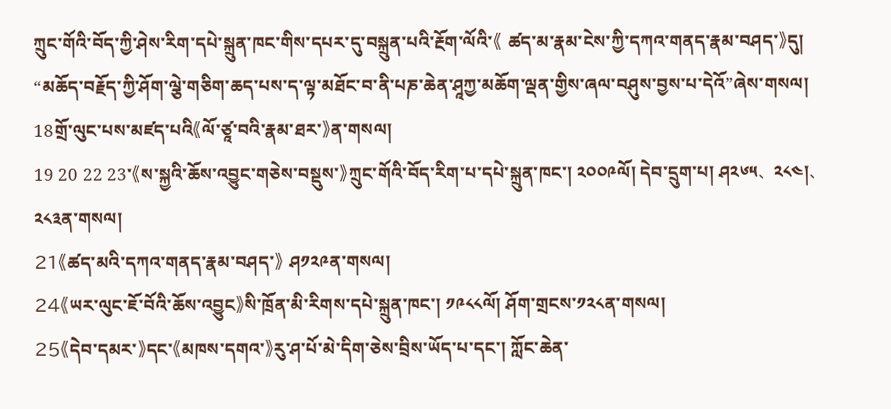ཀྲུང་གོའི་བོད་ཀྱི་ཤེས་རིག་དཔེ་སྐྲུན་ཁང་གིས་དཔར་དུ་བསྐྲུན་པའི་རྔོག་ལོའི་《 ཚད་མ་རྣམ་ངེས་ཀྱི་དཀའ་གནད་རྣམ་བཤད་》དུ། “མཆོད་བརྗོད་ཀྱི་ཤོག་ལྕེ་གཅིག་ཆད་པས་ད་ལྟ་མཐོང་བ་ནི་པཎ་ཆེན་ཤཱཀྱ་མཆོག་ལྡན་གྱིས་ཞལ་བཤུས་བྱས་པ་དེའོ”ཞེས་གསལ། 18གྲོ་ལུང་པས་མཛད་པའི《ལོ་ཙཱ་བའི་རྣམ་ཐར་》ན་གསལ།
19 20 22 23་《ས་སྐྱའི་ཆོས་འབྱུང་གཅེས་བསྡུས་》ཀྲུང་གོའི་བོད་རིག་པ་དཔེ་སྐྲུན་ཁང་། ༢༠༠༩ལོ། དེབ་དྲུག་པ། ཤ༢༦༥、 ༢༨༤།、༢༨༣ན་གསལ།
21《ཚད་མའི་དཀའ་གནད་རྣམ་བཤད་》 ཤ༡༢༩ན་གསལ།
24《ཡར་ལུང་ཇོ་བོའི་ཆོས་འབྱུང》སི་ཁྲོན་མི་རིགས་དཔེ་སྐྲུན་ཁང་། ༡༩༨༨ལོ། ཤོག་གྲངས་༡༢༨ན་གསལ།
25《དེབ་དམར་》དང་《མཁས་དགའ་》རུ་ཤ་པོ་མེ་དིག་ཅེས་བྲིས་ཡོད་པ་དང་། ཀློང་ཆེན་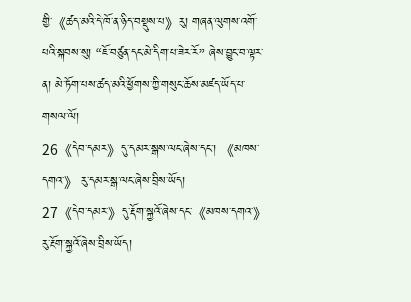གྱི་《ཚད་མའི་དེ་ཁོ་ན་ཉིད་བསྡུས་པ》རུ། གཞན་ལུགས་འགོ་པའི་སྐབས་སུ། “ཇོ་བཙུན་དང་མེ་དིག་པ་ཟེར་རོ” ཞེས་བྱུང་བ་ལྟར་ན། མེ་ཏོག་པས་ཚད་མའི་ཕྱོགས་ཀྱི་གསུང་ཆོས་མཛད་ཡོད་པ་གསལ་ལོ།
26《དེབ་དམར》དུ་དམར་སྒས་ལང་ཞེས་དང་། 《མཁས་དགའ་》 རུ་དམར་སྒ་ལང་ཞེས་བྲིས་ཡོད།
27《དེབ་དམར་》དུ་རྡོག་སྐྱའོ་ཞེས་དང་《མཁས་དགའ་》རུ་རྔོག་སྐྱའོ་ཞེས་བྲིས་ཡོད།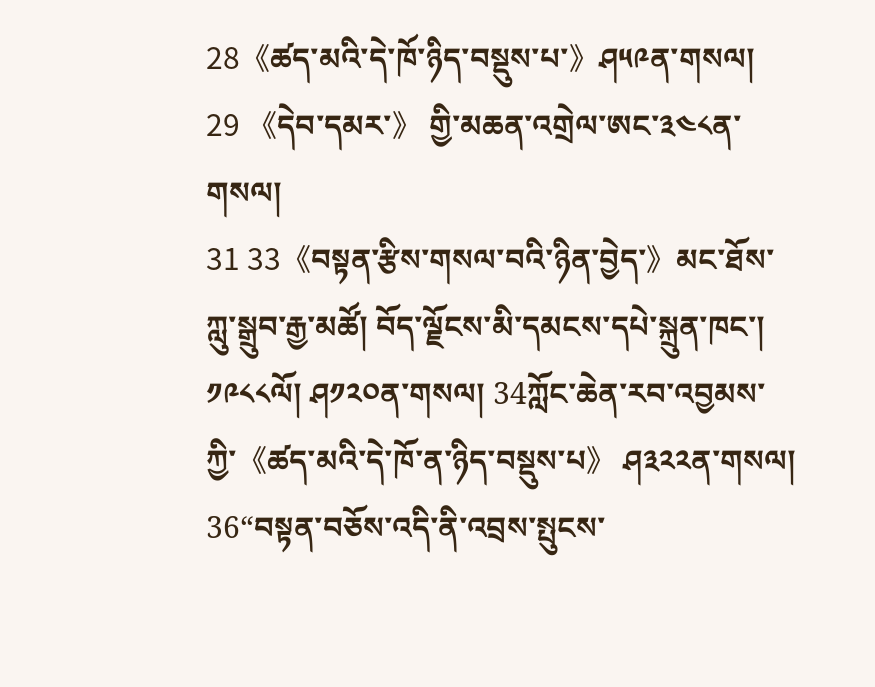28《ཚད་མའི་དེ་ཁོ་ཉིད་བསྡུས་པ་》ཤ༥༩ན་གསལ།
29 《དེབ་དམར་》 གྱི་མཆན་འགྲེལ་ཨང་༣༤༨ན་གསལ།
31 33《བསྟན་རྩིས་གསལ་བའི་ཉིན་བྱེད་》མང་ཐོས་ཀླུ་སྒྲུབ་རྒྱ་མཚོ། བོད་ལྗོངས་མི་དམངས་དཔེ་སྐྲུན་ཁང་། ༡༩༨༨ལོ། ཤ༡༢༠ན་གསལ། 34ཀློང་ཆེན་རབ་འབྱམས་ཀྱི་《ཚད་མའི་དེ་ཁོ་ན་ཉིད་བསྡུས་པ》 ཤ༣༢༢ན་གསལ།
36“བསྟན་བཅོས་འདི་ནི་འབྲས་སྤུངས་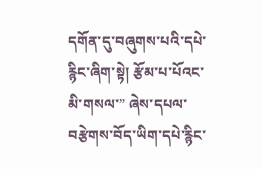དགོན་དུ་བཞུགས་པའི་དཔེ་རྙིང་ཞིག་སྟེ། རྩོམ་པ་པོའང་མི་གསལ་” ཞེས་དཔལ་བརྩེགས་བོད་ཡིག་དཔེ་རྙིང་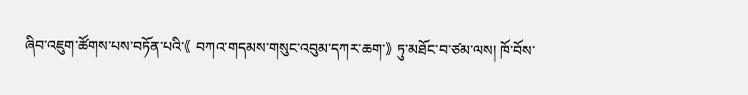ཞིབ་འཇུག་ཚོགས་པས་བཏོན་པའི་《 བཀའ་གདམས་གསུང་འབུམ་དཀར་ཆག་》 ཏུ་མཐོང་བ་ཙམ་ལས། ཁོ་བོས་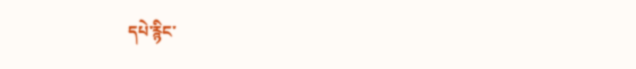དཔེ་རྙིང་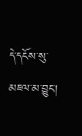དེ་དངོས་སུ་མཇལ་མ་བྱུང་།